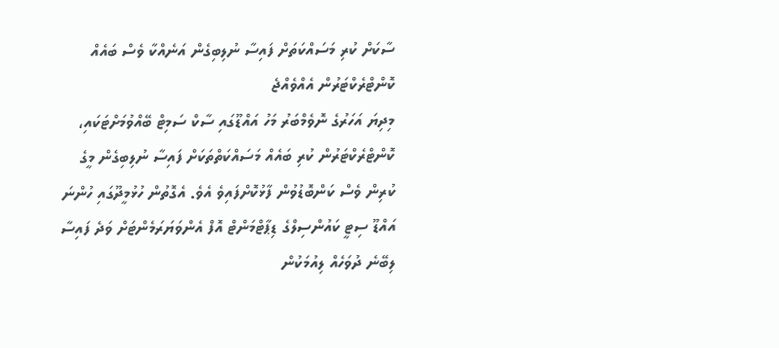ސާކަށް ކުރި މަސައްކަތަށް ފައިސާ ނުލިބިގެން އަނެއްކާ ވެސް ބައެއް ކޮންޓްރެކްޓަރުން އެއްވެއްޖެ
މިދިޔަ އަހަރުގެ ނޮވެމްބަރު މަހު އައްޑޫގައި ސާކް ސަމިޓް ބޭއްވުމަށްޓަކައި، ކޮންޓްރެކްޓަރުން ކުރި ބައެއް މަސައްކަތްތަކަށް ފައިސާ ނުލިބިގެން މީގެ ކުރިން ވެސް ކަންބޮޑުވުން ފާޅުކޮށްފައިވެ އެވެ. އެގޮތުން ހުޅުމީދޫގައި ހުންނަ އައްޑޫ ސިޓީ ކައުންސިލްގެ ޑިޕާޓްމަންޓް އޮފް އެންވަޔަރަމެންޓަށް ވަދެ ފައިސާ ލިބޭނެ ދުވަހެއް ލިއުމަކުން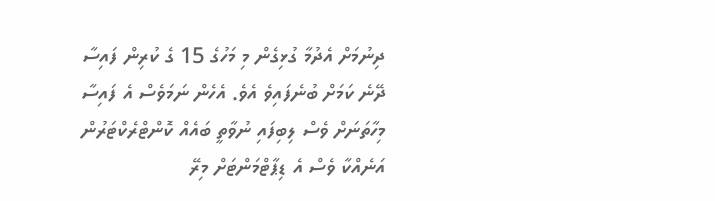ދިނުމަށް އެދުމާ ގުޅިގެން މި މަހުގެ 15 ގެ ކުރިން ފައިސާ ދޭނެ ކަމަށް ބުނެފައިވެ އެވެ. އެހެން ނަމަވެސް އެ ފައިސާ މިހާތަނަށް ވެސް ލިބިފައި ނުވާތީ ބައެއް ކޮންޓްރެކްޓަރުން އަނެއްކާ ވެސް އެ ޑިޕާޓްމަންޓަށް މިރޭ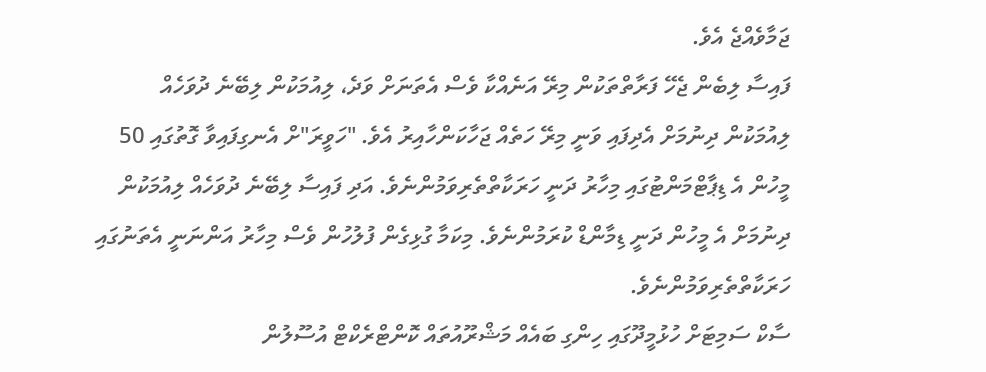ޖަމާވެއްޖެ އެވެ.
ފައިސާ ލިބެން ޖެހޭ ފަރާތްތަކުން މިރޭ އަނެއްކާ ވެސް އެތަނަށް ވަދެ، ލިއުމަކުން ލިބޭނެ ދުވަހެއް ލިއުމަކުން ދިނުމަށް އެދިފައި ވަނީ މިރޭ ހަތެއް ޖަހާކަންހާއިރު އެވެ. "ހަވީރަ"ށް އެނގިފައިވާ ގޮތުގައި 50 މީހުން އެ ޑިޕާޓްމަންޓުގައި މިހާރު ދަނީ ހަރަކާތްތެރިވަމުންނެވެ. އަދި ފައިސާ ލިބޭނެ ދުވަހެއް ލިއުމަކުން ދިނުމަށް އެ މީހުން ދަނީ ޑިމާންޑް ކުރަމުންނެވެ. މިކަމާ ގުޅިގެން ފުލުހުން ވެސް މިހާރު އަންނަނީ އެތަނުގައި ހަރަކާތްތެރިވަމުންނެވެ.
ސާކް ސަމިޓަށް ހުޅުމީދޫގައި ހިންގި ބައެއް މަޝްރޫއުތައް ކޮންޓްރެކްޓް އުސޫލުން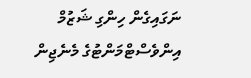ނަގައިގެން ހިންގި ޝަޒުމް އިންވެސްޓްމަންޓުގެ މެނެޖިން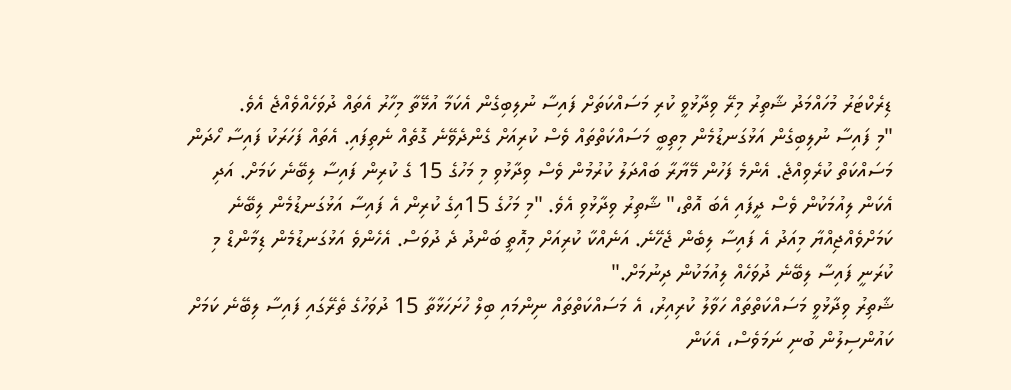ޑިރެކްޓަރު މުހައްމަދު ޝާތިރު މިރޭ ވިދާޅުވީ ކުރި މަސައްކަތަށް ފައިސާ ނުލިބިގެން އެކަމާ އުޅޭތާ މިހާރު އެތައް ދުވަހެއްވެއްޖެ އެވެ.
"މި ފައިސާ ނުލިބިގެން އަޅުގަނޑުމެން މިތިބީ މަސައްކަތްތައް ވެސް ކުރިއަށް ގެންދެވޭނެ ގޮތެއް ނެތިފައި. އެތައް ފަހަރަކު ފައިސާ ހޯދަން މަސައްކަތް ކުރެވިއްޖެ. އެންމެ ފަހުން މޭޔާރާ ބައްދަލު ކުރުމުން ވެސް ވިދާޅުވި މި މަހުގެ 15 ގެ ކުރިން ފައިސާ ލިބޭނެ ކަމަށް. އަދި އެކަން ލިއުމަކުން ވެސް ދީފައި އެބަ އޮތް،" ޝާތިރު ވިދާޅުވި އެވެ. "މި މަހުގެ 15އިގެ ކުރިން އެ ފައިސާ އަޅުގަނޑުމެން ލިބޭނެ ކަމަށްވެއްޖިއްޔާ މިއަދު އެ ފައިސާ ލިބެން ޖެހޭނެ. އަނެއްކާ ކުރިއަށް މިއޮތީ ބަންދު ދެ ދުވަސް. އެހެންވެ އަޅުގަނޑުމެން ޑިމާންޑް މި ކުރަނީ ފައިސާ ލިބޭނެ ދުވަހެއް ލިއުމަކުން ދިނުމަށް."
ޝާތިރު ވިދާޅުވީ މަސައްކަތްތައް ހަވާލު ކުރިއިރު، އެ މަސައްކަތްތައް ނިންމައި ބިލް ހުށަހަޅާތާ 15 ދުވަހުގެ ތެރޭގައި ފައިސާ ލިބޭނެ ކަމަށް ކައުންސިލުން ބުނި ނަމަވެސް، އެކަން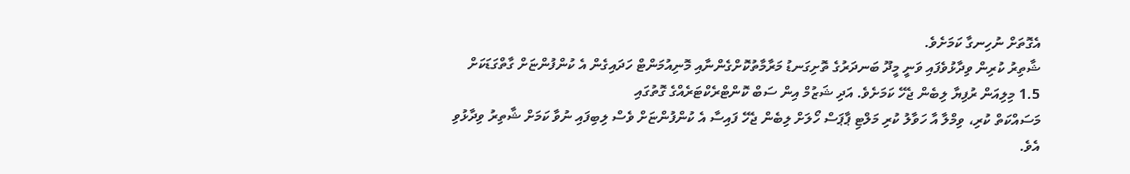އެގޮތަށް ނުހިނގާ ކަމަށެވެ.
ޝާތިރު ކުރިން ވިދާޅުވެފައި ވަނީ މީދޫ ބަނދަރުގެ ތޮށިގަނޑު މަރާމާތުކޮށްގެންނާއި މޮނިއުމަންޓް ހަދައިގެން އެ ކުންފުންޏަށް ގާތްގަޑަކަށް 1.5 މިލިއަން ރުފިޔާ ލިބެން ޖެހޭ ކަމަށެވެ. އަދި ޝަޒުމް އިން ސަބް ކޮންޓްރެކްޓަރެއްގެ ގޮތުގައި
މަސައްކަތް ކުރި، ވިމްލާ އާ ހަވާލު ކުރި މަލްޓި ޕާޕަސް ހޯލަށް ލިބެން ޖެހޭ ފައިސާ އެ ކުންފުންޏަށް ވެސް ލިބިފައި ނުވާ ކަމަށް ޝާތިރު ވިދާޅުވި އެވެ.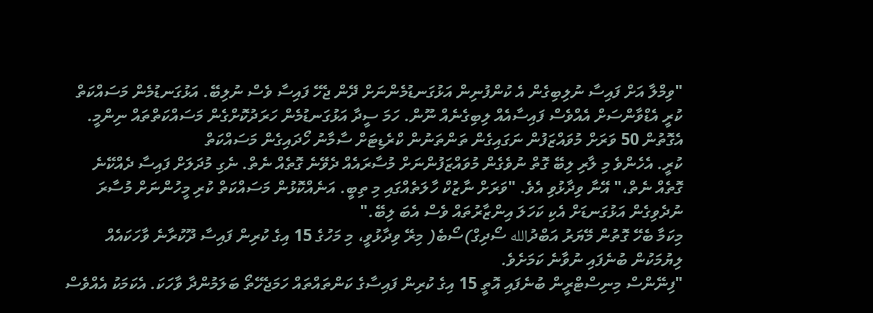"ވިމްލާ އަށް ފައިސާ ނުލިބިގެން އެ ކުންފުނިން އަޅުގަނޑުމެންނަށް ދޭން ޖެހޭ ފައިސާ ވެސް ނުލިބޭ. އަޅުގަނޑުމެން މަސައްކަތް ކުރީ އެޑްވާންސަށް އެއްވެސް ފައިސާއެއް ލިބިގެނެއް ނޫން. ހަމަ ސީދާ އަޅުގަނޑުމެން ހަރަދުކޮށްގެން މަސައްކަތްތައް ނިންމީ. އެގޮތުން 50 ވަރަށް މުވައްޒަފުން ނަގައިގެން ތަންތަނުން ކްރެޑިޓަށް ސާމާނު ހޯދައިގެން މަސައްކަތް
ކުރީ. އެހެންވެ މި ލާރި ލިބޭ ގޮތް ނުވެގެން މުވައްޒަފުންނަށް މުސާރައެއް ދެވޭނެ ގޮތެއް ނެތް. ނެގި މުދަލަށް ފައިސާ ދެއްކޭނެ ގޮތެއް ނެތް،" އޭނާ ވިދާޅުވި އެވެ. "ވަރަށް ނާޒުކް ހާލަތެއްގައި މި ތިބީ. އަނެއްކޮޅުން މަސައްކަތް ކުރި މީހުންނަށް މުސާރަ ނުދެވިގެން އަޅުގަނޑަށް އެކި ކަހަލަ އިންޒާރުތައް ވެސް އެބަ ލިބޭ."
މިކަމާ ބެހޭ ގޮތުން މޭޔަރު އަބްދުالله ސޯދިގް)ސޯބެ( މިރޭ ވިދާޅުވީ، މި މަހުގެ 15 އިގެ ކުރިން ފައިސާ ދޫކުރާނެ ވާހަކައެއް ލިޔުމަކުން ބުނެފައި ނުވާނެ ކަމަށެވެ.
"ފިނޭންސް މިނިސްޓްރީން ބުނެފައި އޮތީ 15 އިގެ ކުރިން ފައިސާގެ ކަންތައްތައް ހަމަޖެހޭތޯ ބަލަމުންދާ ވާހަކަ. އެކަމަކު އެއްވެސް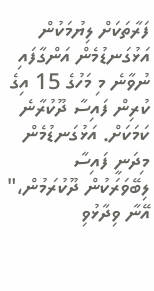ފަރާތަކަށް ލިޔުމަކުން އަޅުގަނޑުމެން އަންގާފައި ނުވާނެ މި މަހުގެ 15 އިގެ ކުރިން ފައިސާ ދޫކުރާނެ ކަމަކަށް. އަޅުގަނޑުމެން މިދަނީ ފައިސާ ލިބޭވަރަކުން ދޫކުރަމުން،" އޭނާ ވިދާޅުވި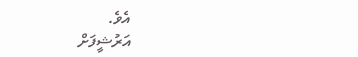އެވެ.
އަރުޝީފަށް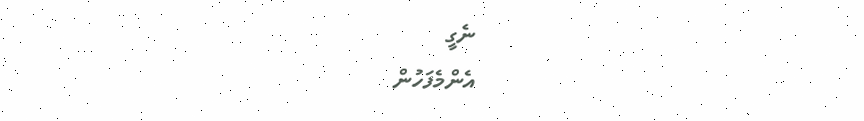ނެގީ
އެންމެފަހުން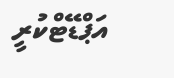އަޕްޑޭޓްކުރީ